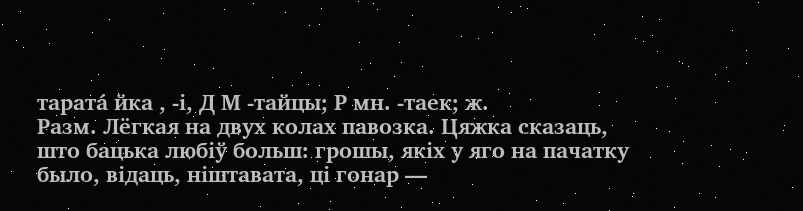тарата́ йка , ‑і, Д М ‑тайцы; Р мн. ‑таек; ж.
Разм. Лёгкая на двух колах павозка. Цяжка сказаць, што бацька любіў больш: грошы, якіх у яго на пачатку было, відаць, ніштавата, ці гонар —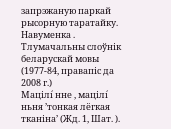запрэжаную паркай рысорную таратайку. Навуменка .
Тлумачальны слоўнік беларускай мовы (1977-84, правапіс да 2008 г.)
Мацілі́ нне , мацілі́ ньня ’тонкая лёгкая тканіна’ (Жд. 1, Шат. ).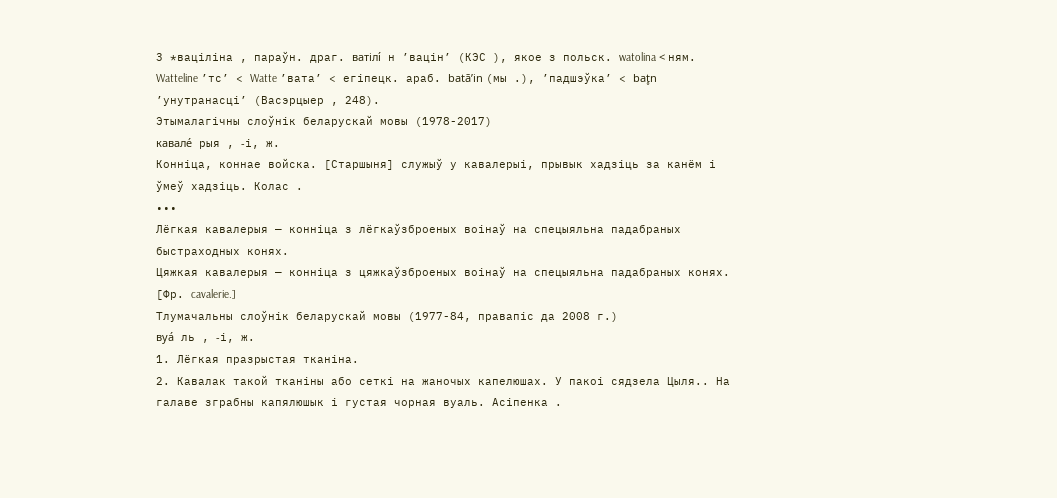З *ваціліна , параўн. драг. ватілі́ н ’вацін’ (КЭС ), якое з польск. watolina < ням. Watteline ’тс’ < Watte ’вата’ < егіпецк. араб. batāʼin (мы .), ’падшэўка’ < bat̥n ’унутранасці’ (Васэрцыер , 248).
Этымалагічны слоўнік беларускай мовы (1978-2017)
кавале́ рыя , ‑і, ж.
Конніца, коннае войска. [Старшыня] служыў у кавалерыі, прывык хадзіць за канём і ўмеў хадзіць. Колас .
•••
Лёгкая кавалерыя — конніца з лёгкаўзброеных воінаў на спецыяльна падабраных быстраходных конях.
Цяжкая кавалерыя — конніца з цяжкаўзброеных воінаў на спецыяльна падабраных конях.
[Фр. cavalerie.]
Тлумачальны слоўнік беларускай мовы (1977-84, правапіс да 2008 г.)
вуа́ ль , ‑і, ж.
1. Лёгкая празрыстая тканіна.
2. Кавалак такой тканіны або сеткі на жаночых капелюшах. У пакоі сядзела Цыля.. На галаве зграбны капялюшык і густая чорная вуаль. Асіпенка .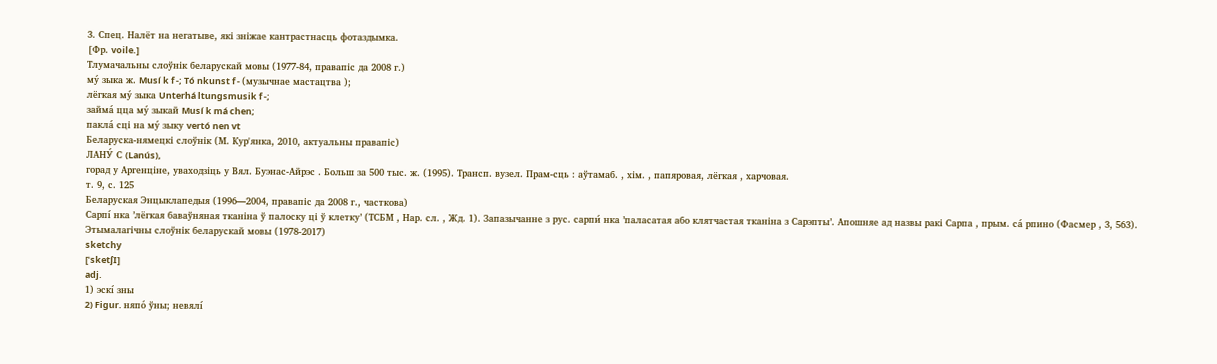3. Спец. Налёт на негатыве, які зніжае кантрастнасць фотаздымка.
[Фр. voile.]
Тлумачальны слоўнік беларускай мовы (1977-84, правапіс да 2008 г.)
му́ зыка ж. Musí k f -; Tó nkunst f - (музычнае мастацтва );
лёгкая му́ зыка Unterhá ltungsmusik f -;
займа́ цца му́ зыкай Musí k má chen;
пакла́ сці на му́ зыку vertó nen vt
Беларуска-нямецкі слоўнік (М. Кур'янка, 2010, актуальны правапіс)
ЛАНУ́ С (Lanús),
горад у Аргенціне, уваходзіць у Вял. Буэнас-Айрэс . Больш за 500 тыс. ж. (1995). Трансп. вузел. Прам-сць : аўтамаб. , хім. , папяровая, лёгкая , харчовая.
т. 9, с. 125
Беларуская Энцыклапедыя (1996—2004, правапіс да 2008 г., часткова)
Сарпі́ нка ’лёгкая баваўняная тканіна ў палоску ці ў клетку’ (ТСБМ , Нар. сл. , Жд. 1). Запазычанне з рус. сарпи́ нка ’паласатая або клятчастая тканіна з Сарэпты’. Апошняе ад назвы ракі Сарпа , прым. са́ рпино (Фасмер , 3, 563).
Этымалагічны слоўнік беларускай мовы (1978-2017)
sketchy
[ˈsketʃI]
adj.
1) эскі́ зны
2) Figur. няпо́ ўны; невялі́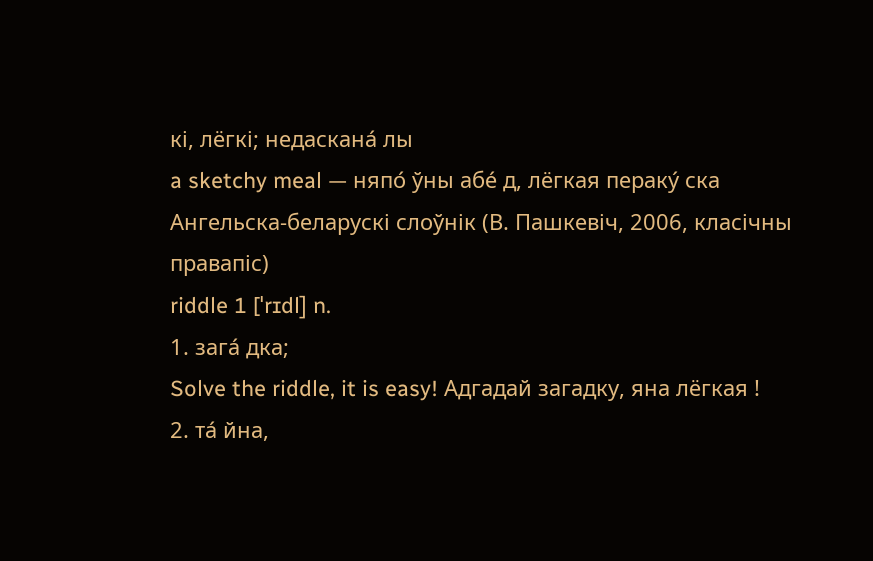кі, лёгкі; недаскана́ лы
a sketchy meal — няпо́ ўны абе́ д, лёгкая пераку́ ска
Ангельска-беларускі слоўнік (В. Пашкевіч, 2006, класічны правапіс)
riddle 1 [ˈrɪdl] n.
1. зага́ дка;
Solve the riddle, it is easy! Адгадай загадку, яна лёгкая !
2. та́ йна,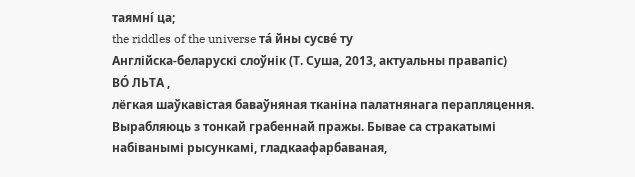таямні́ ца;
the riddles of the universe та́ йны сусве́ ту
Англійска-беларускі слоўнік (Т. Суша, 2013, актуальны правапіс)
ВО́ ЛЬТА ,
лёгкая шаўкавістая баваўняная тканіна палатнянага перапляцення. Вырабляюць з тонкай грабеннай пражы. Бывае са стракатымі набіванымі рысункамі, гладкаафарбаваная,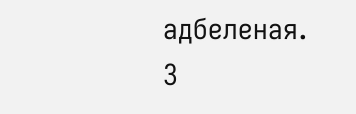адбеленая. З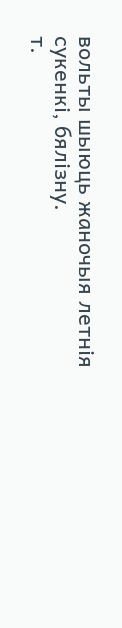вольты шыюць жаночыя летнія сукенкі, бялізну.
т.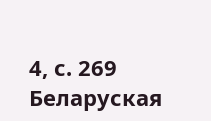4, с. 269
Беларуская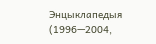Энцыклапедыя (1996—2004,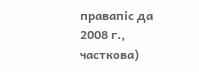правапіс да 2008 г., часткова)